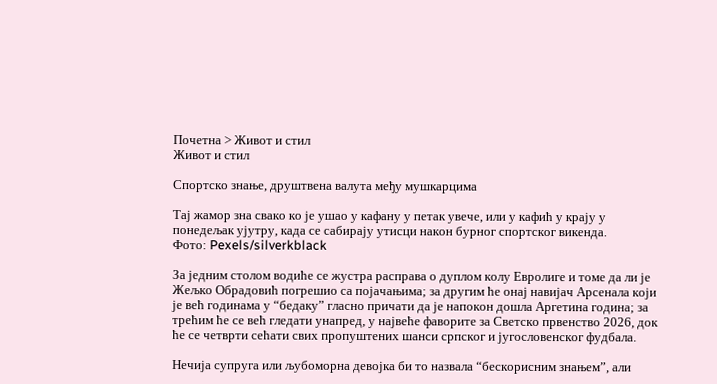Почетна > Живот и стил
Живот и стил

Спортско знање, друштвена валута међу мушкарцима

Тај жамор зна свако ко је ушао у кафану у петак увече, или у кафић у крају у понедељак ујутру, када се сабирају утисци након бурног спортског викенда.
Фото: Pexels/silverkblack

За једним столом водиће се жустра расправа о дуплом колу Евролиге и томе да ли је Жељко Обрадовић погрешио са појачањима; за другим ће онај навијач Арсенала који је већ годинама у “бедаку” гласно причати да је напокон дошла Аргетина година; за трећим ће се већ гледати унапред, у највеће фаворите за Светско првенство 2026, док ће се четврти сећати свих пропуштених шанси српског и југословенског фудбала.

Нечија супруга или љубоморна девојка би то назвала “бескорисним знањем”, али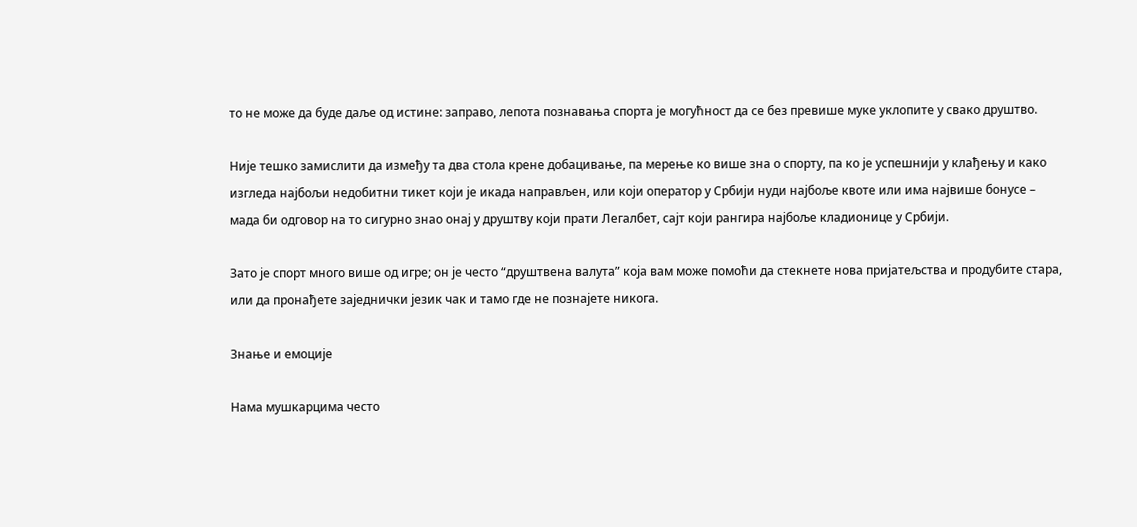то не може да буде даље од истине: заправо, лепота познавања спорта је могућност да се без превише муке уклопите у свако друштво.

Није тешко замислити да између та два стола крене добацивање, па мерење ко више зна о спорту, па ко је успешнији у клађењу и како изгледа најбољи недобитни тикет који је икада направљен, или који оператор у Србији нуди најбоље квоте или има највише бонусе – мада би одговор на то сигурно знао онај у друштву који прати Легалбет, сајт који рангира најбоље кладионице у Србији.

Зато је спорт много више од игре; он је често “друштвена валута” која вам може помоћи да стекнете нова пријатељства и продубите стара, или да пронађете заједнички језик чак и тамо где не познајете никога.

Знање и емоције

Нама мушкарцима често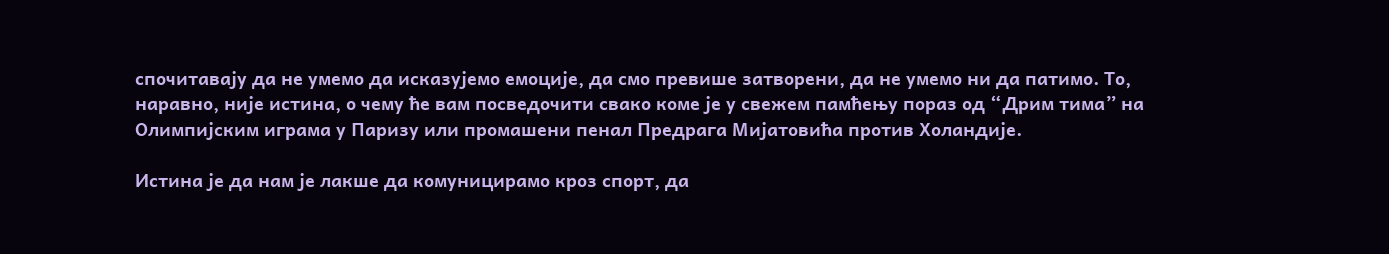спочитавају да не умемо да исказујемо емоције, да смо превише затворени, да не умемо ни да патимо. То, наравно, није истина, о чему ће вам посведочити свако коме је у свежем памћењу пораз од “Дрим тима” на Олимпијским играма у Паризу или промашени пенал Предрага Мијатовића против Холандије.

Истина је да нам је лакше да комуницирамо кроз спорт, да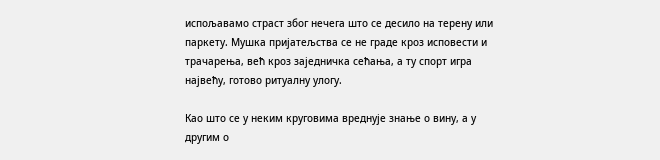испољавамо страст због нечега што се десило на терену или паркету. Мушка пријатељства се не граде кроз исповести и трачарења, већ кроз заједничка сећања, а ту спорт игра највећу, готово ритуалну улогу.

Као што се у неким круговима вреднује знање о вину, а у другим о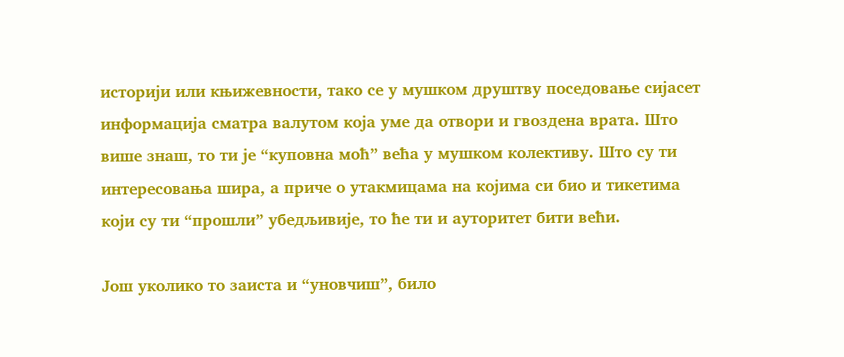историји или књижевности, тако се у мушком друштву поседовање сијасет информација сматра валутом која уме да отвори и гвоздена врата. Што више знаш, то ти је “куповна моћ” већа у мушком колективу. Што су ти интересовања шира, а приче о утакмицама на којима си био и тикетима који су ти “прошли” убедљивије, то ће ти и ауторитет бити већи.

Још уколико то заиста и “уновчиш”, било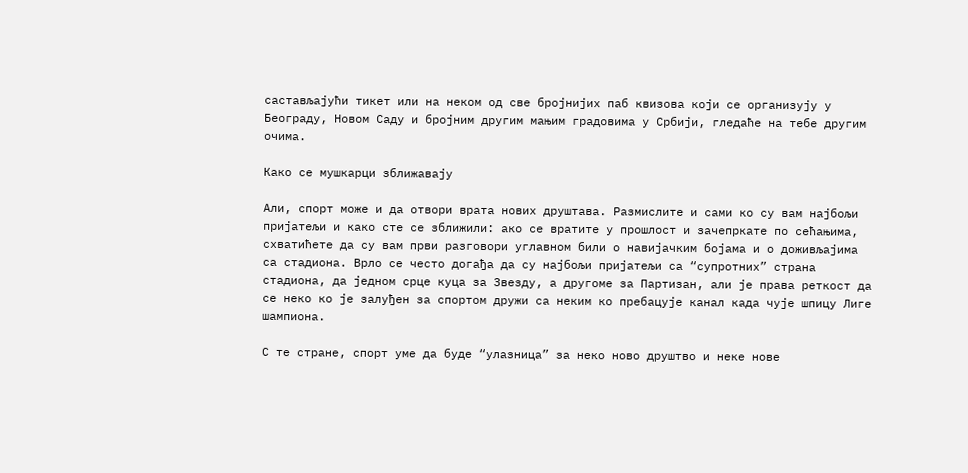састављајући тикет или на неком од све бројнијих паб квизова који се организују у Београду, Новом Саду и бројним другим мањим градовима у Србији, гледаће на тебе другим очима.

Како се мушкарци зближавају

Али, спорт може и да отвори врата нових друштава. Размислите и сами ко су вам најбољи пријатељи и како сте се зближили: ако се вратите у прошлост и зачепркате по сећањима, схватићете да су вам први разговори углавном били о навијачким бојама и о доживљајима са стадиона. Врло се често догађа да су најбољи пријатељи са “супротних” страна стадиона, да једном срце куца за Звезду, а другоме за Партизан, али је права реткост да се неко ко је залуђен за спортом дружи са неким ко пребацује канал када чује шпицу Лиге шампиона.

С те стране, спорт уме да буде “улазница” за неко ново друштво и неке нове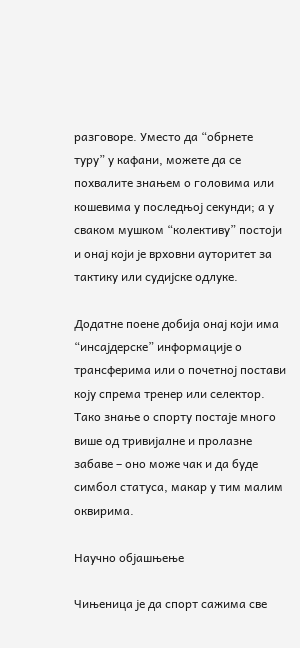разговоре. Уместо да “обрнете туру” у кафани, можете да се похвалите знањем о головима или кошевима у последњој секунди; а у сваком мушком “колективу” постоји и онај који је врховни ауторитет за тактику или судијске одлуке.

Додатне поене добија онај који има “инсајдерске” информације о трансферима или о почетној постави коју спрема тренер или селектор. Тако знање о спорту постаје много више од тривијалне и пролазне забаве – оно може чак и да буде симбол статуса, макар у тим малим оквирима.

Научно објашњење

Чињеница је да спорт сажима све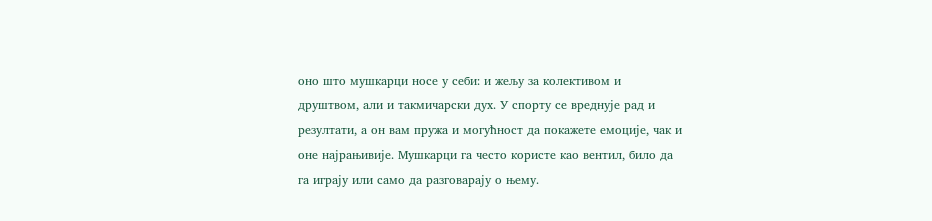оно што мушкарци носе у себи: и жељу за колективом и друштвом, али и такмичарски дух. У спорту се вреднује рад и резултати, а он вам пружа и могућност да покажете емоције, чак и оне најрањивије. Мушкарци га често користе као вентил, било да га играју или само да разговарају о њему.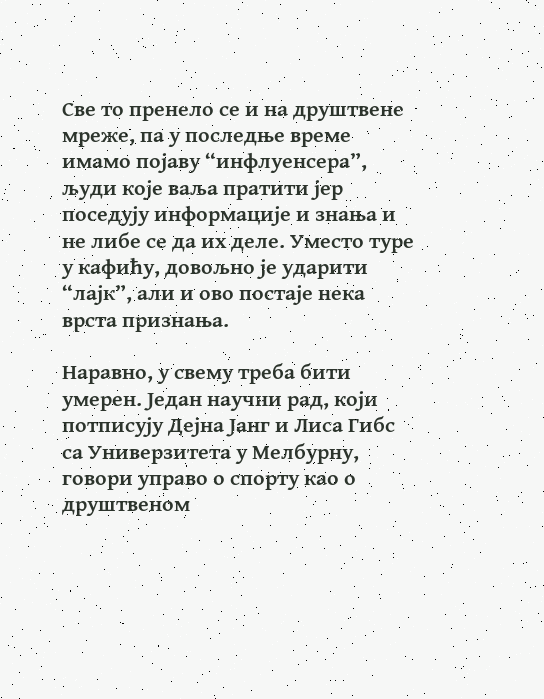Све то пренело се и на друштвене мреже, па у последње време имамо појаву “инфлуенсера”, људи које ваља пратити јер поседују информације и знања и не либе се да их деле. Уместо туре у кафићу, довољно је ударити “лајк”, али и ово постаје нека врста признања.

Наравно, у свему треба бити умерен. Један научни рад, који потписују Дејна Јанг и Лиса Гибс са Универзитета у Мелбурну, говори управо о спорту као о друштвеном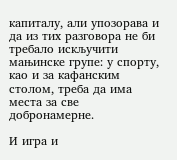капиталу, али упозорава и да из тих разговора не би требало искључити мањинске групе: у спорту, као и за кафанским столом, треба да има места за све добронамерне.

И игра и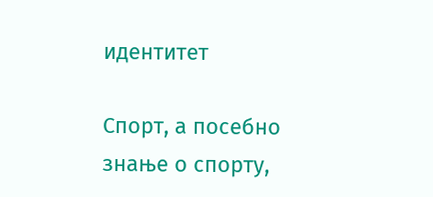идентитет

Спорт, а посебно знање о спорту,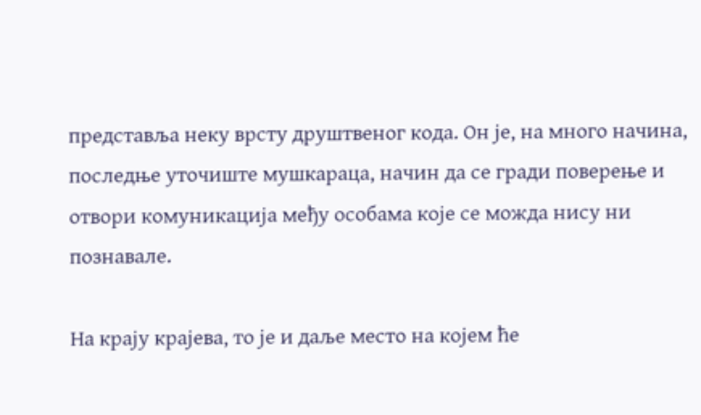представља неку врсту друштвеног кода. Он је, на много начина, последње уточиште мушкараца, начин да се гради поверење и отвори комуникација међу особама које се можда нису ни познавале.

На крају крајева, то је и даље место на којем ће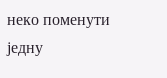неко поменути једну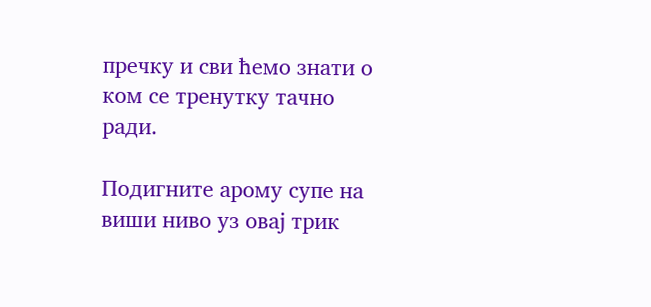пречку и сви ћемо знати о ком се тренутку тачно ради.

Подигните арому супе на виши ниво уз овај трик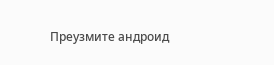Преузмите андроид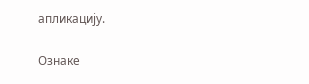апликацију.

Ознаке